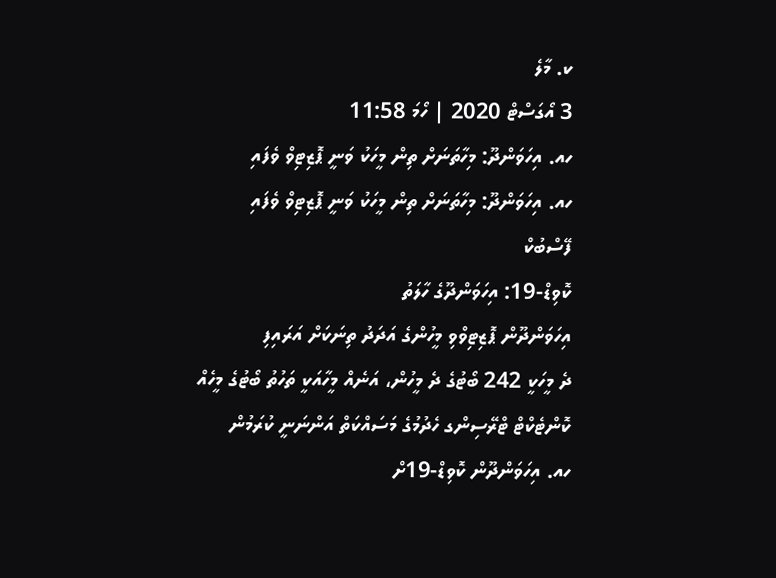ކ. މާލެ
3 އޯގަސްޓް 2020 | ހޯމަ 11:58
ހއ. އިހަވަންދޫ: މިހާތަނަށް ތިން މީހަކު ވަނީ ޕޮޒިޓިވް ވެފައި
ހއ. އިހަވަންދޫ: މިހާތަނަށް ތިން މީހަކު ވަނީ ޕޮޒިޓިވް ވެފައި
ފޭސްބުކް
ކޮވިޑް-19: އިހަވަންދޫގެ ހާލަތު
އިހަވަންދޫން ޕޮޒިޓިވްވި މީހުންގެ އަދަދު ތިނަކަށް އަރައިފި
ދެ މީހަކީ 242 ބޯޓުގެ ދެ މީހުން، އަނެއް މީހާއަކީ ތަހުތު ބޯޓުގެ މީހެއް
ކޮންޓެކްޓް ޓްރޭސިންގ ހެދުމުގެ މަސައްކަތް އަންނަނީ ކުރަމުން
ހއ. އިހަވަންދޫން ކޮވިޑް-19ށް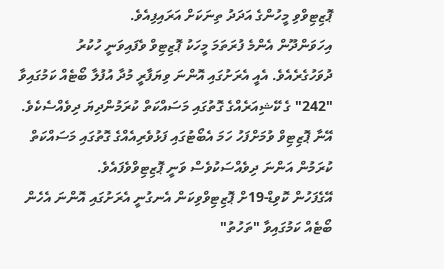ޕޮޒިޓިވްވި މީހުންގެ އަދަދު ތިނަކަށް އަރައިފިއެވެ.
އިހަވަންދޫން އެންމެ ފުރަތަމަ މީހަކު ޕޮޒިޓިވް ވެފައިވަނީ ހުކުރު ދުވަހުގެރެއެވެ. އެއީ އެރަށުގައި އޮންނަ ވިޔަފާރީ މުދާ އުފުލާ ބޯޓެއް ކަމުގައިވާ "242" ގެ ކޭޝިއަރެއްގެ ގޮތުގައި މަސައްކަތް ކުރަމުންދިޔަ ދިވެއްސެކެވެ. އޭނާ ޕޮޒިޓިވް ވުމަށްފަހު ހަމަ އެބޯޓުގައި ފަޅުވެރިއެއްގެ ގޮތުގައި މަސައްކަތް ކުރަމުން އަންނަ ދިވެއްސަކުވެސް ވަނީ ޕޮޒިޓިވްވެފައެވެ.
އޭގެފަހުން ކޮވިޑް-19ށް ޕޮޒިޓިވްވިކަން އެނގުނީ އެރަށުގައި އޮންނަ އެހެން ބޯޓެއް ކަމުގައިވާ "ތަހުތު"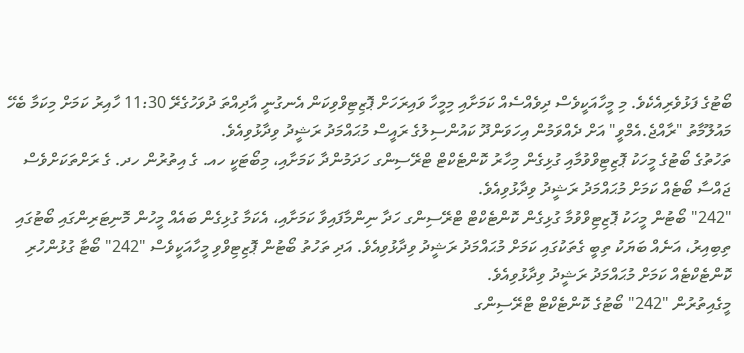ބޯޓުގެ ފަޅުވެރިއެކެވެ. މި މީހާއަކީވެސް ދިވެއްސެއް ކަމަށާއި މިމީހާ ވައިރަހަށް ޕޮޒިޓިވްވިކަން އެނގުނީ އާދިއްތަ ދުވަހުގެރޭ 11:30 ހާއިރު ކަމަށް މިކަމާ ބެހޭ މައުލޫމާތު "ރާއްޖެ.އެމްވީ" އަށް ދެއްވަމުން އިހަވަންދޫ ކައުންސިލުގެ ރައީސް މުޙައްމަދު ރަޝީދު ވިދާޅުވިއެވެ.
ތަހުތުގެ ބޯޓުގެ މީހަކު ޕޮޒިޓިވްވުމާއި ގުޅިގެން މިހާރު ކޮންޓެކްޓް ޓްރޭސިންގ ހަދަމުންދާ ކަމަށާއި، މިބޯޓަކީ ހއ. ގެ އިތުރުން ހދ. ގެ ރަށްތަކަށްވެސް ޖައްސާ ބޯޓެއް ކަމަށް މުޙައްމަދު ރަޝީދު ވިދާޅުވިއެވެ.
"242" ބޯޓުން މީހަކު ޕޮޒިޓިވްވުމާ ގުޅިގެން ކޮންޓެކްޓް ޓްރޭސިންގ ހަދާ ނިންމާފައިވާ ކަމަށާއި، އެކަމާ ގުޅިގެން ބައެއް މީހުން މޮނިޓަރިންގައި ބޯޓުގައި ތިބިއިރު، އަނެއް ބަޔަކު ތިބީ ގެތަކުގައި ކަމަށް މުޙައްމަދު ރަޝީދު ވިދާޅުވިއެވެ. އަދި ތަހުތު ބޯޓުން ޕޮޒިޓިވްވި މީހާއަކީވެސް "242" ބޯޓާ ގުޅުންހުރި ކޮންޓެކްޓެއް ކަމަށް މުޙައްމަދު ރަޝީދު ވިދާޅުވިއެވެ.
މީގެއިތުރުން "242" ބޯޓުގެ ކޮންޓެކްޓް ޓްރޭސިންގ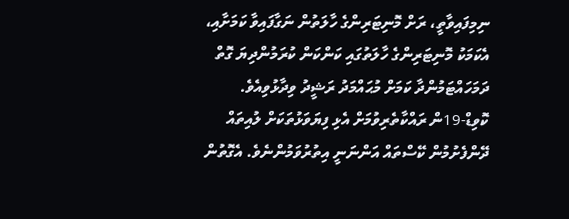ނިމިފައިވާތީ، ރަށް މޮނިޓަރިންގެ ހާލަތުން ނަގާފައިވާ ކަމަށާއި، އެކަމަކު މޮނިޓަރިންގެ ހާލަތުގައި ކަންކަން ކުރަމުންދިޔަ ގޮތް ދަމަހައްޓަމުންދާ ކަމަށް މުޙައްމަދު ރަޝީދު ވިދާޅުވިއެވެ.
ކޮވިޑް-19ން ރައްކާތެރިވުމަށް އެޅި ފިޔަވަޅުތަކަށް ލުއިތައް ދޭންފެށުމުން ކޭސްތައް އަންނަނީ އިތުރުވަމުންނެވެ. އެގޮތުން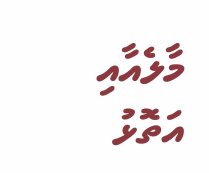މާލެއާއި އަތޮޅު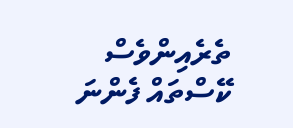ތެރެއިންވެސް ކޭސްތައް ފެންނަ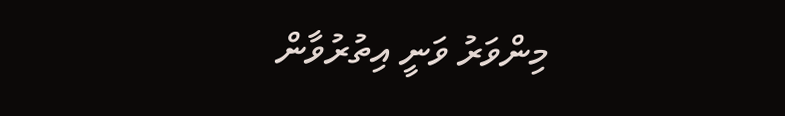މިންވަރު ވަނީ އިތުރުވާން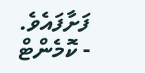ފަށާފައެވެ.
- ކޮމެންޓް